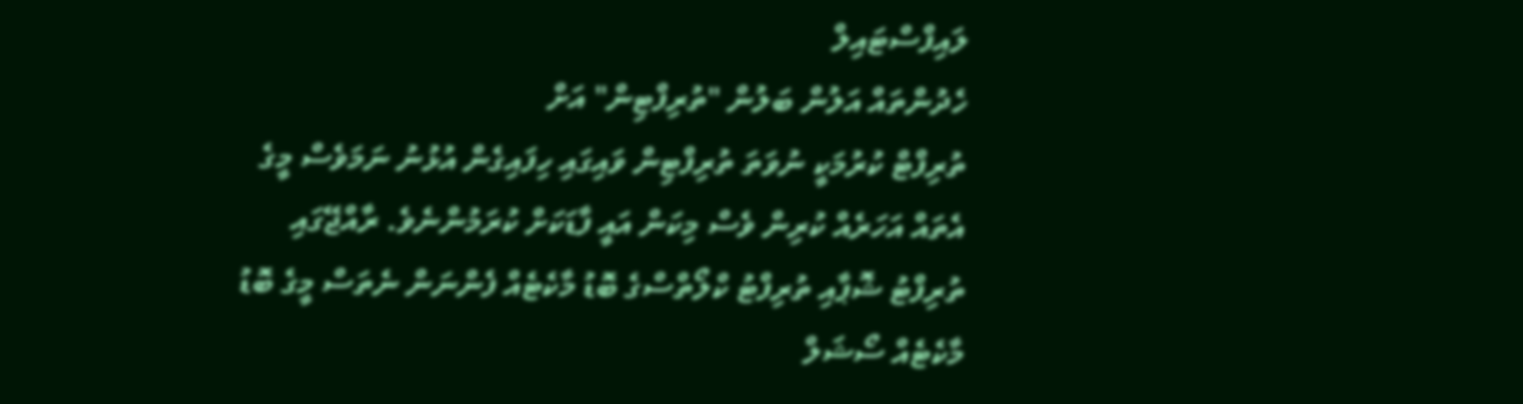ލައިފްސްޓައިލް
ހެދުންތައް އަލުން ބަލުން "ތުރިފްޓިން" އަށް
ތުރިފްޓް ކުރުމަކީ ނުވަތަ ތުރިފްޓިން ވައިގައި ހިފައިގެން އުޅުނު ނަމަވެސް މީގެ އެތައް އަހަރެއް ކުރިން ވެސް މިކަން އައީ ފާޑަކަށް ކުރަމުންނެވެ. ރާއްޖޭގައި ތުރިފްޓު ޝޮޕާއި ތުރިފްޓު ކްލޯތްސްގެ ބޮޑު މާކެޓެއް ފެންނަން ނެތަސް މީގެ ބޮޑު މާކެޓެއް ސޯޝަލް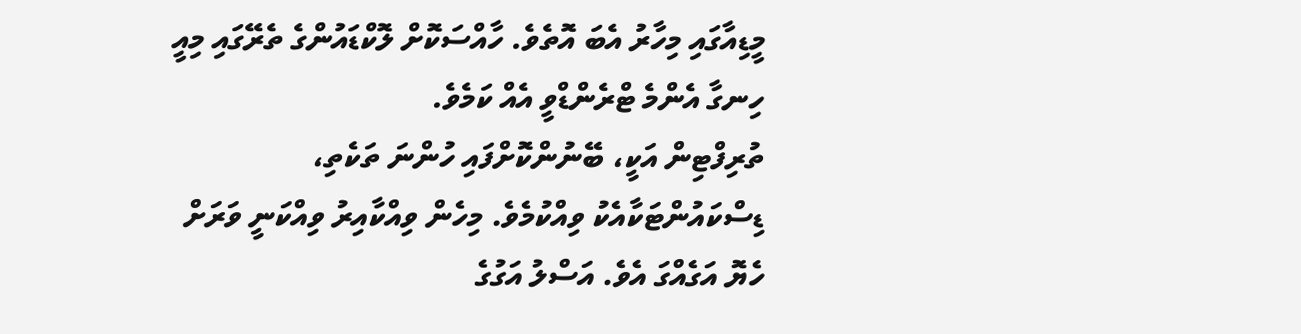މީޑިއާގައި މިހާރު އެބަ އޮތެވެ. ހާއްސަކޮށް ލޮކްޑައުންގެ ތެރޭގައި މިއީ ހިނގާ އެންމެ ޓްރެންޑްވީ އެއް ކަމެވެ.
ތުރިފްޓިން އަކީ، ބޭނުންކޮށްފައި ހުންނަ ތަކެތި، ޑިސްކައުންޓަކާއެކު ވިއްކުމެވެ. މިހެން ވިއްކާއިރު ވިއްކަނީ ވަރަށް ހެޔޮ އަގެއްގަ އެވެ. އަސްލު އަގުގެ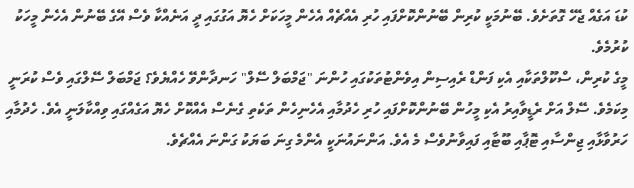ކުޑަ އަގެއް ޖެހޭ ގޮތަށެވެ. ބޭނުމަކީ ކުރިން ބޭނުންކޮށްފައި ހުރި އެއްޗެއް އެހެން މީހަކަށް ހެޔޮ އަގުގައި ދީ އަނެއްކާ ވެސް އޭގެ ބޭނުން އެހެން މީހަކު ކުރުމެވެ.
މީގެ ކުރިން، ސްކޫލްތަކާއި އެކި ފަންޑް ރެއިސިން އިވެންޓުތަކުގައި ހުންނަ "ޖަމްބަލް ސޭލް" ހަނދާންވޭ ހެއްޔެވެ؟ ޖަމްބަލް ސޭލްގައި ވެސް ކުރަނީ މިކަމެވެ. ސޭލް އަށް ރެޑީވާއިރު އެކި މީހުން ބޭނުންކޮށްފައި ހުރި ހެދުމާއި އެހެނިހެން ތަކެތި ގެނެސް އެއްކޮށް ހެޔޮ އަގެއްގައި ވިއްކާލަނީ އެވެ. ހެދުމާއި ހަރުވާޅާއި ޖިންސާއި ޓޮޕާއި ބޫޓާއި ފައިވާނުވެސް މެ އެވެ. އަންނައުނަކީ އެންމެ ގިނަ ބަޔަކު ގަންނަ އެއްޗެވެ.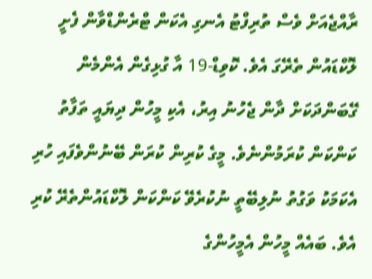ރާއްޖެއަށް ވެސް ތުރިފްޓު އެނގި އެކަން ޓްރެންޑްވާން ފެށީ ލޮކްޑައުން ތެރޭގަ އެވެ. ކޮވިޑް-19 އާ ގުޅިގެން އެންމެން ގޭބަންދަކަށް ދާން ޖެހުނު އިރު، އެކި މީހުން ދިޔައީ ތަފާތު ކަންކަން ކުރަމުންނެވެ. މީގެ ކުރިން ކުރަން ބޭނުންވެފައި ހުރި އެކަމަކު ވަގުތު ނުލިބޭތީ ނުކުރެވޭ ކަންކަން ލޮކްޑައުންތެރޭ ކުރި އެވެ. ބައެއް މީހުން އެމީހުންގެ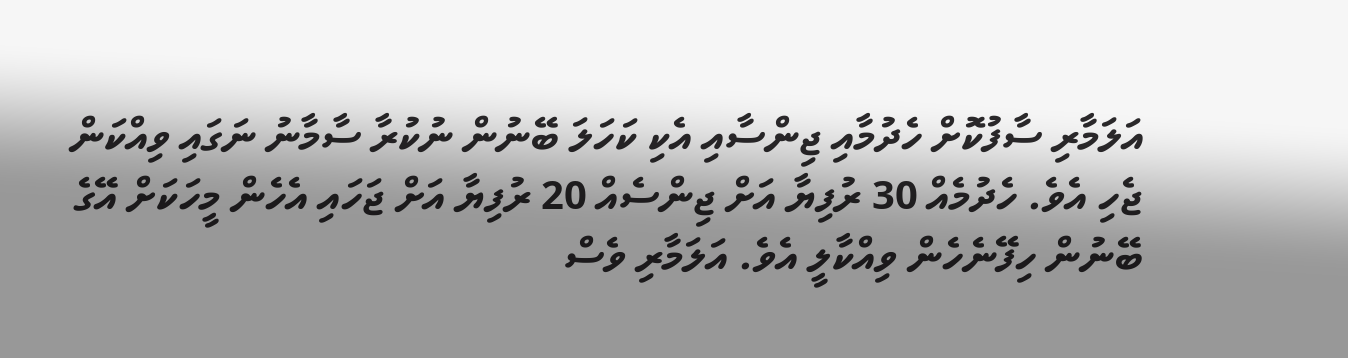އަލަމާރި ސާފުކޮށް ހެދުމާއި ޖިންސާއި އެކި ކަހަލަ ބޭނުން ނުކުރާ ސާމާނު ނަގައި ވިއްކަން ޖެހި އެވެ. ހެދުމެއް 30 ރުފިޔާ އަށް ޖިންސެއް 20 ރުފިޔާ އަށް ޖަހައި އެހެން މީހަކަށް އޭގެ ބޭނުން ހިފޭނެހެން ވިއްކާލީ އެވެ. އަލަމާރި ވެސް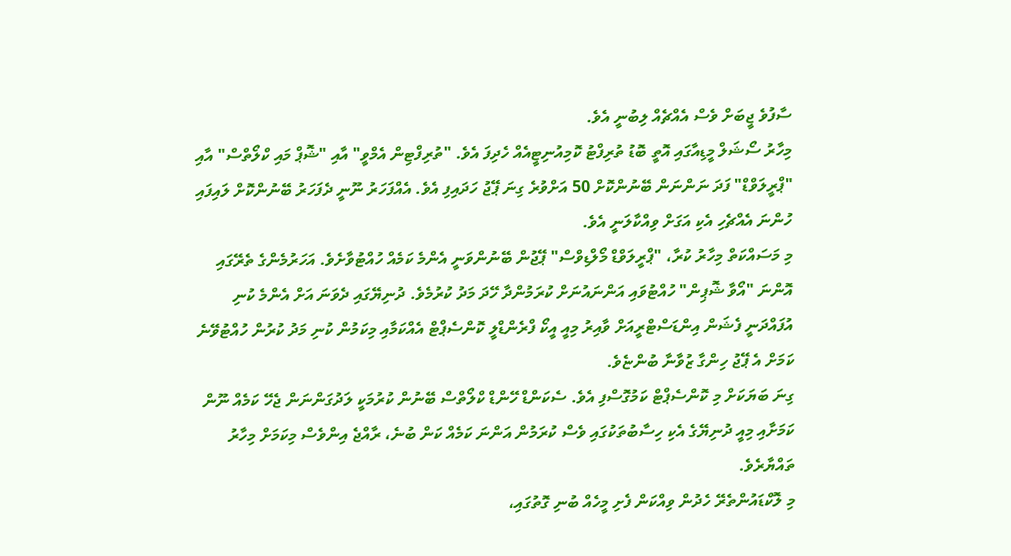ސާފުވެ ޖީބަށް ވެސް އެއްޗެއް ލިބުނީ އެވެ.
މިހާރު ސޯޝަލް މީޑިއާގައި އޮތީ ބޮޑު ތުރިފްޓު ކޮމިއުނިޓީއެއް ހެދިފަ އެވެ. "ތުރިފްޓިން އެމްވީ" އާއި "ޝޮޕް މައި ކްލޯތްސް" އާއި "ޕްރީލަވްޑް" ފަދަ ނަންނަން ބޭނުންކޮށް 50 އަށްވުރެ ގިނަ ޕޭޖު ހަދައިފި އެވެ. އެއްފަހަރު ނޫނީ ދެފަހަރު ބޭނުންކޮށް ލައިފައި ހުންނަ އެއްޗެހި އެކި އަގަށް ވިއްކާލަނީ އެވެ.
މި މަސައްކަތް މިހާރު ކުރާ، "ޕްރީލަވްޑް މޯލްޑިވްސް" ޕޭޖުން ބޭނުންވަނީ އެންމެ ކަމެއް ހުއްޓުވާށެވެ. އަހަރުމެންގެ ތެރޭގައި އޮންނަ "އޯވާ ޝޮޕިން" ހުއްޓުވައި އަންނައުނަށް ކުރަމުންދާ ހޭދަ މަދު ކުރުމެވެ. ދުނިޔޭގައި ދެވަނަ އަށް އެންމެ ކުނި އުފައްދަނީ ފެޝަން އިންޑަސްޓްރީއަށް ވާއިރު މިއީ އީކޯ ފްރެންޑްލީ ކޮންސެޕްޓް އެއްކަމާއި މިކަމުން ކުނި މަދު ކުރުން ހުއްޓުވޭނެ ކަމަށް އެ ޕޭޖު ހިންގާ ޒުވާނާ ބުންޏެވެ.
ގިނަ ބަޔަކަށް މި ކޮންސެޕްޓް ކަމުގޮސްފި އެވެ. ސެކަންޑް ހޭންޑް ކްލޯތްސް ބޭނުން ކުރުމަކީ ލަދުގަންނަން ޖެހޭ ކަމެއް ނޫން ކަމަށާއި މިއީ ދުނިޔޭގެ އެކި ހިސާބުތަކުގައި ވެސް ކުރަމުން އަންނަ ކަމެއް ކަން ބުނެ، ރާއްޖެ އިންވެސް މިކަމަށް މިހާރު ތައްޔާރެވެ.
މި ލޮކްޑައުންތެރޭ ހެދުން ވިއްކަން ފެށި މީހެއް ބުނި ގޮތުގައި،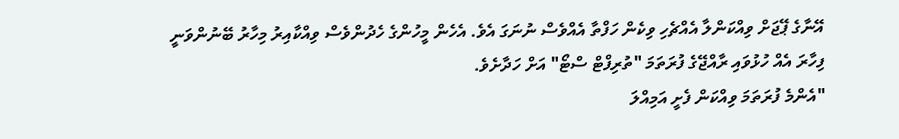އޭނާގެ ޕޭޖަށް ވިއްކަންލާ އެއްޗެހި ވިކެން ހަފްތާ އެއްވެސް ނުނަގަ އެވެ. އެހެން މީހުންގެ ހެދުންވެސް ވިއްކާއިރު މިހާރު ބޭނުންވަނީ ފިހާރަ އެއް ހުޅުވައި ރާއްޖޭގެ ފުރަތަމަ "ތުރިފްޓް ސްޓޯ" އަށް ހަދާށެވެ.
"އެންމެ ފުރަތަމަ ވިއްކަން ފެށީ އަމިއްލަ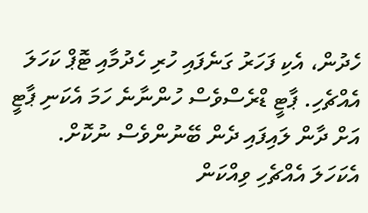ހެދުން، އެކި ފަހަރު ގަނެފައި ހުރި ހެދުމާއި ޓޮޕް ކަހަލަ އެއްޗެހި. ޕާޓީ ޑްރެސްވެސް ހުންނާނެ ހަމަ އެކަނި ޕާޓީ އަށް ދާން ލައިފައި ދެން ބޭނުންވެސް ނުކޮށް. އެކަހަލަ އެއްޗެހި ވިއްކަން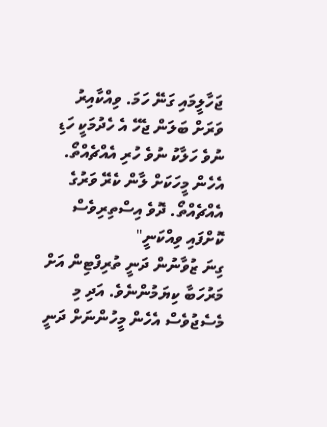ޖަހާލީމައި ގަނޭ ހަމަ. ވިއްކާއިރު ވަރަށް ބަލަން ޖެހޭ އެ ހެދުމަކީ ހަޑި ނުވެ ހަލާކު ނުވެ ހުރި އެއްޗެއްތޯ. އެހެން މީހަކަށް ލާން ކެރޭ ވަރުގެ އެއްޗެއްތޯ. ދޮވެ އިސްތިރިވެސް ކޮށްފައި ވިއްކަނީ"
ގިނަ ޒުވާނުން ދަނީ ތުރިފްޓިން އަށް މަރުހަބާ ކިޔަމުންނެވެ. އަދި މި މެސެޖުވެސް އެހެން މީހުންނަށް ދަނީ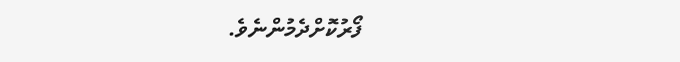ފޯރުކޮށްދެމުންނެވެ.